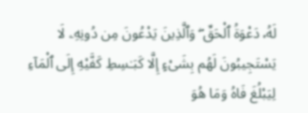لَهُۥ دَعْوَةُ ٱلْحَقِّ ۖ وَٱلَّذِينَ يَدْعُونَ مِن دُونِهِۦ لَا يَسْتَجِيبُونَ لَهُم بِشَىْءٍ إِلَّا كَبَـٰسِطِ كَفَّيْهِ إِلَى ٱلْمَآءِ لِيَبْلُغَ فَاهُ وَمَا هُوَ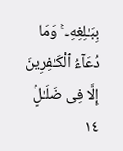بِبَـٰلِغِهِۦ ۚ وَمَا دُعَآءُ ٱلْكَـٰفِرِينَ إِلَّا فِى ضَلَـٰلٍۢ ١٤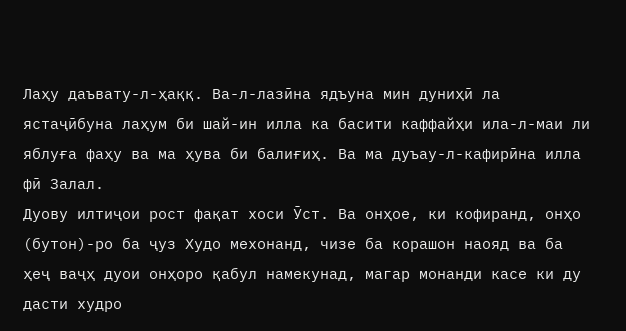Лаҳу даъвату-л-ҳаққ. Ва-л-лазӣна ядъуна мин дуниҳӣ ла ястаҷӣбуна лаҳум би шай-ин илла ка басити каффайҳи ила-л-маи ли яблуға фаҳу ва ма ҳува би балиғиҳ. Ва ма дуъау-л-кафирӣна илла фӣ Залал.
Дуову илтиҷои рост фақат хоси Ӯст. Ва онҳое, ки кофиранд, онҳо (бутон)-ро ба ҷуз Худо мехонанд, чизе ба корашон наояд ва ба ҳеҷ ваҷҳ дуои онҳоро қабул намекунад, магар монанди касе ки ду дасти худро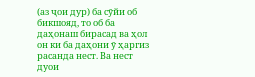(аз ҷои дур) ба сӯйи об бикшояд, то об ба даҳонаш бирасад ва ҳол он ки ба даҳони ӯ ҳаргиз расанда нест. Ва нест дуои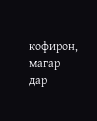кофирон, магар дар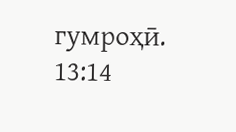гумроҳӣ.
13:14